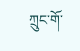ཀྲུང་གོ་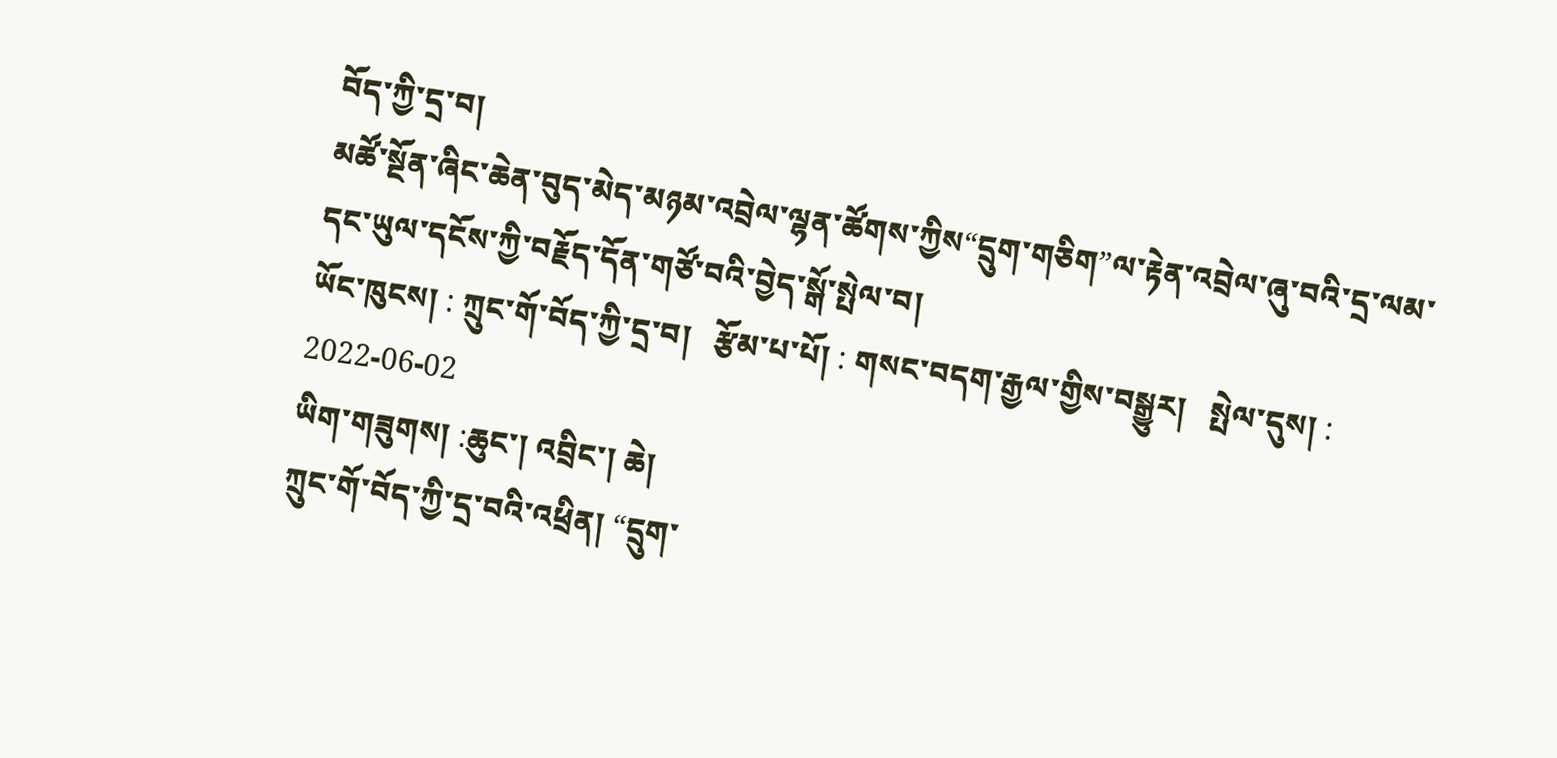བོད་ཀྱི་དྲ་བ།
མཚོ་སྔོན་ཞིང་ཆེན་བུད་མེད་མཉམ་འབྲེལ་ལྷན་ཚོགས་ཀྱིས“དྲུག་གཅིག”ལ་རྟེན་འབྲེལ་ཞུ་བའི་དྲ་ལམ་དང་ཡུལ་དངོས་ཀྱི་བརྗོད་དོན་གཙོ་བའི་བྱེད་སྒོ་སྤེལ་བ།
ཡོང་ཁུངས། : ཀྲུང་གོ་བོད་ཀྱི་དྲ་བ།   རྩོམ་པ་པོ། : གསང་བདག་རྒྱལ་གྱིས་བསྒྱུར།   སྤེལ་དུས། : 2022-06-02
ཡིག་གཟུགས། :ཆུང་། འབྲིང་། ཆེ།
ཀྲུང་གོ་བོད་ཀྱི་དྲ་བའི་འཕྲིན། “དྲུག་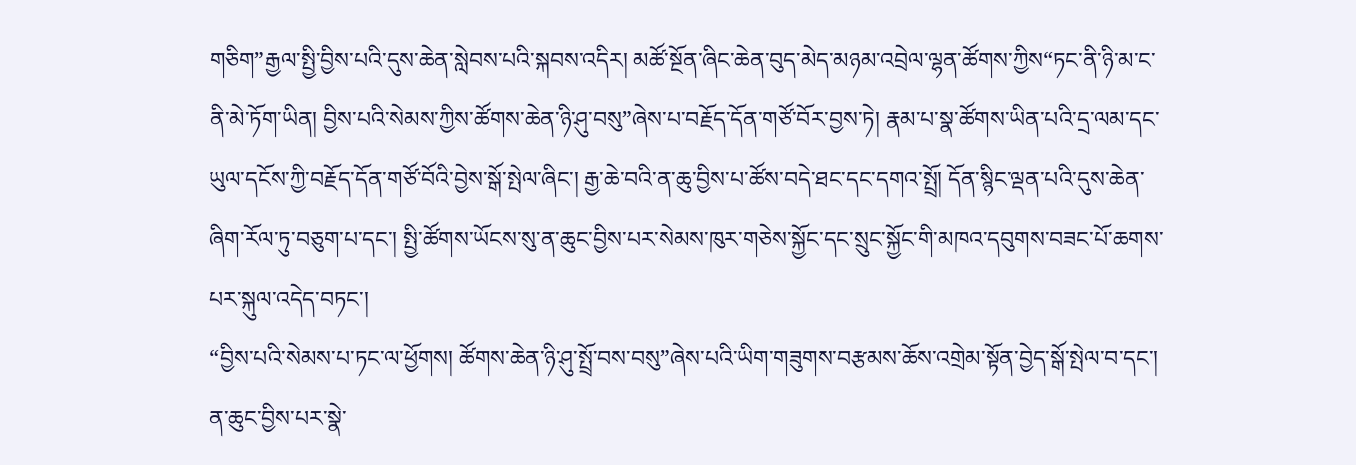གཅིག”རྒྱལ་སྤྱི་བྱིས་པའི་དུས་ཆེན་སླེབས་པའི་སྐབས་འདིར། མཚོ་སྔོན་ཞིང་ཆེན་བུད་མེད་མཉམ་འབྲེལ་ལྷན་ཚོགས་ཀྱིས“ཏང་ནི་ཉི་མ་ང་ནི་མེ་ཏོག་ཡིན། བྱིས་པའི་སེམས་ཀྱིས་ཚོགས་ཆེན་ཉི་ཤུ་བསུ”ཞེས་པ་བརྗོད་དོན་གཙོ་བོར་བྱས་ཏེ། རྣམ་པ་སྣ་ཚོགས་ཡིན་པའི་དྲ་ལམ་དང་ཡུལ་དངོས་ཀྱི་བརྗོད་དོན་གཙོ་བོའི་བྱེས་སྒོ་སྤེལ་ཞིང་། རྒྱ་ཆེ་བའི་ན་ཆུ་བྱིས་པ་ཚོས་བདེ་ཐང་དང་དགའ་སྤྲོ། དོན་སྙིང་ལྡན་པའི་དུས་ཆེན་ཞིག་རོལ་ཏུ་བཅུག་པ་དང་། སྤྱི་ཚོགས་ཡོངས་སུ་ན་ཆུང་བྱིས་པར་སེམས་ཁུར་གཅེས་སྐྱོང་དང་སྲུང་སྐྱོང་གི་མཁའ་དབུགས་བཟང་པོ་ཆགས་པར་སྐུལ་འདེད་བཏང་།
“བྱིས་པའི་སེམས་པ་ཏང་ལ་ཕྱོགས། ཚོགས་ཆེན་ཉི་ཤུ་སྤྲོ་བས་བསུ”ཞེས་པའི་ཡིག་གཟུགས་བརྩམས་ཆོས་འགྲེམ་སྟོན་བྱེད་སྒོ་སྤེལ་བ་དང་། ན་ཆུང་བྱིས་པར་སྣེ་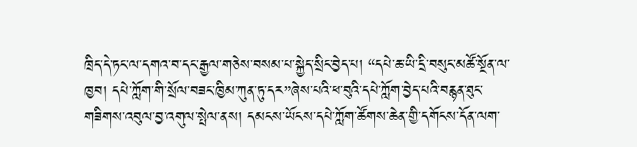ཁྲིད་དེ་ཏང་ལ་དགའ་བ་དང་རྒྱལ་གཅེས་བསམ་པ་སྐྱེད་སྲིང་བྱེད་པ། “དཔེ་ཆ་ཡི་དྲི་བསུང་མཚོ་སྔོན་ལ་ཁྱབ། དཔེ་ཀློག་གི་སྲོལ་བཟང་ཁྱིམ་ཀུན་ཏུ་དར”ཞེས་པའི་ཕ་བུའི་དཔེ་ཀློག་བྱེད་པའི་བརྙན་ཐུང་གཟིགས་འབུལ་བྱ་འགུལ་སྤེལ་ནས། དམངས་ཡོངས་དཔེ་ཀློག་ཚོགས་ཆེན་གྱི་དགོངས་དོན་ལག་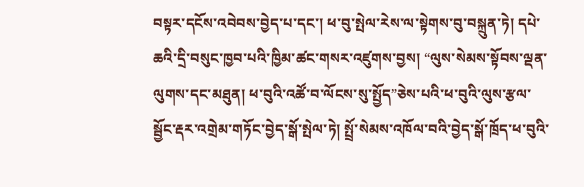བསྟར་དངོས་འབེབས་བྱེད་པ་དང་། ཕ་བུ་སྤེལ་རེས་ལ་སྟེགས་བུ་བསྐྲུན་ཏེ། དཔེ་ཆའི་དྲི་བསུང་ཁྱབ་པའི་ཁྱིམ་ཚང་གསར་འཛུགས་བྱས། “ལུས་སེམས་སྟོབས་ལྡན་ལུགས་དང་མཐུན། ཕ་བུའི་འཚོ་བ་ལོངས་སུ་སྤྱོད”ཅེས་པའི་ཕ་བུའི་ལུས་རྩལ་སྦྱོང་རྡར་འགྲེམ་གཏོང་བྱེད་སྒོ་སྤེལ་ཏེ། སྤྲོ་སེམས་འཁོལ་བའི་བྱེད་སྒོ་ཁྲོད་ཕ་བུའི་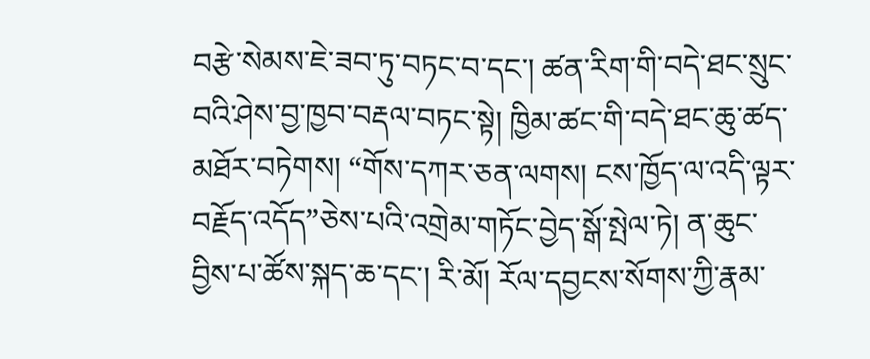བརྩེ་སེམས་ཇེ་ཟབ་ཏུ་བཏང་བ་དང་། ཚན་རིག་གི་བདེ་ཐང་སྲུང་བའི་ཤེས་བྱ་ཁྱབ་བརྡལ་བཏང་སྟེ། ཁྱིམ་ཚང་གི་བདེ་ཐང་ཆུ་ཚད་མཐོར་བཏེགས། “གོས་དཀར་ཅན་ལགས། ངས་ཁྱོད་ལ་འདི་ལྟར་བརྗོད་འདོད”ཅེས་པའི་འགྲེམ་གཏོང་བྱེད་སྒོ་སྤེལ་ཏེ། ན་ཆུང་བྱིས་པ་ཚོས་སྐད་ཆ་དང་། རི་མོ། རོལ་དབྱངས་སོགས་ཀྱི་རྣམ་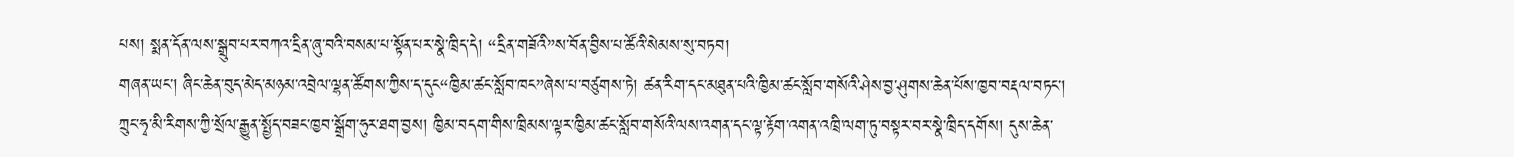པས། སྨན་དོན་ལས་སྒྲུབ་པར་བཀའ་དྲིན་ཞུ་བའི་བསམ་པ་སྟོན་པར་སྣེ་ཁྲིད་དེ། “དྲིན་གཟོའི”ས་བོན་བྱིས་པ་ཚོའི་སེམས་སུ་བཏབ།
གཞན་ཡང་། ཞིང་ཆེན་བུད་མེད་མཉམ་འབྲེལ་ལྷན་ཚོགས་ཀྱིས་ད་དུང“ཁྱིམ་ཚང་སློབ་ཁང”ཞེས་པ་བཙུགས་ཏེ། ཚན་རིག་དང་མཐུན་པའི་ཁྱིམ་ཚང་སློབ་གསོའི་ཤེས་བྱ་ཤུགས་ཆེན་པོས་ཁྱབ་བརྡལ་བཏང་། ཀྲུང་ཧྭ་མི་རིགས་ཀྱི་སྲོལ་རྒྱུན་སྤྱོད་བཟང་ཁྱབ་སྒྲོག་ཧུར་ཐག་བྱས། ཁྱིམ་བདག་གིས་ཁྲིམས་ལྟར་ཁྱིམ་ཚང་སློབ་གསོའི་ལས་འགན་དང་ལྟ་རྟོག་འགན་འཁྲི་ལག་ཏུ་བསྟར་བར་སྣེ་ཁྲིད་དགོས། དུས་ཆེན་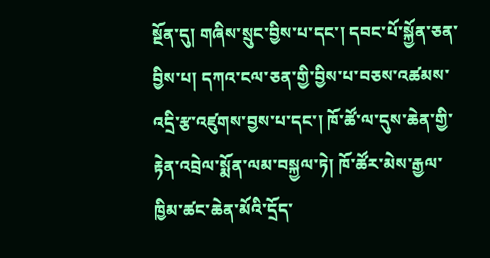སྔོན་དུ། གཞིས་སྲུང་བྱིས་པ་དང་། དབང་པོ་སྐྱོན་ཅན་བྱིས་པ། དཀའ་ངལ་ཅན་གྱི་བྱིས་པ་བཅས་འཚམས་འདྲི་རྩ་འཛུགས་བྱས་པ་དང་། ཁོ་ཚོ་ལ་དུས་ཆེན་གྱི་རྟེན་འབྲེལ་སྨོན་ལམ་བསྐྱལ་ཏེ། ཁོ་ཚོར་མེས་རྒྱལ་ཁྱིམ་ཚང་ཆེན་མོའི་དྲོད་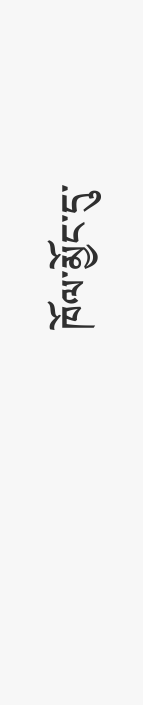ཁོལ་མྱོང་དུ་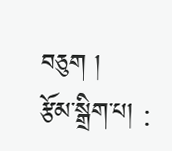བཅུག །
རྩོམ་སྒྲིག་པ། :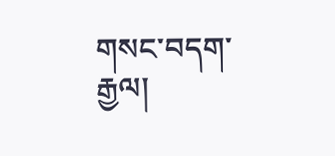གསང་བདག་རྒྱལ།